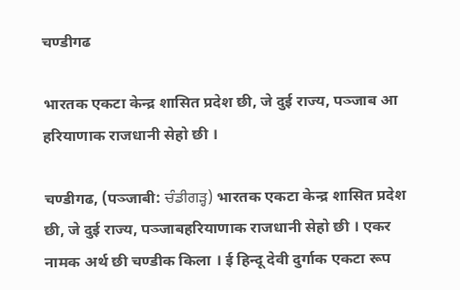चण्डीगढ

भारतक एकटा केन्द्र शासित प्रदेश छी, जे दुई राज्य, पञ्जाब आ हरियाणाक राजधानी सेहो छी ।

चण्डीगढ, (पञ्जाबी: ਚੰਡੀਗੜ੍ਹ) भारतक एकटा केन्द्र शासित प्रदेश छी, जे दुई राज्य, पञ्जाबहरियाणाक राजधानी सेहो छी । एकर नामक अर्थ छी चण्डीक किला । ई हिन्दू देवी दुर्गाक एकटा रूप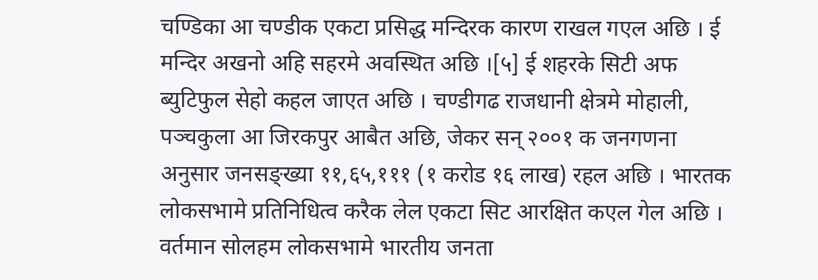चण्डिका आ चण्डीक एकटा प्रसिद्ध मन्दिरक कारण राखल गएल अछि । ई मन्दिर अखनो अहि सहरमे अवस्थित अछि ।[५] ई शहरके सिटी अफ ब्युटिफुल सेहो कहल जाएत अछि । चण्डीगढ राजधानी क्षेत्रमे मोहाली, पञ्चकुला आ जिरकपुर आबैत अछि, जेकर सन् २००१ क जनगणना अनुसार जनसङ्ख्या ११,६५,१११ (१ करोड १६ लाख) रहल अछि । भारतक लोकसभामे प्रतिनिधित्व करैक लेल एकटा सिट आरक्षित कएल गेल अछि । वर्तमान सोलहम लोकसभामे भारतीय जनता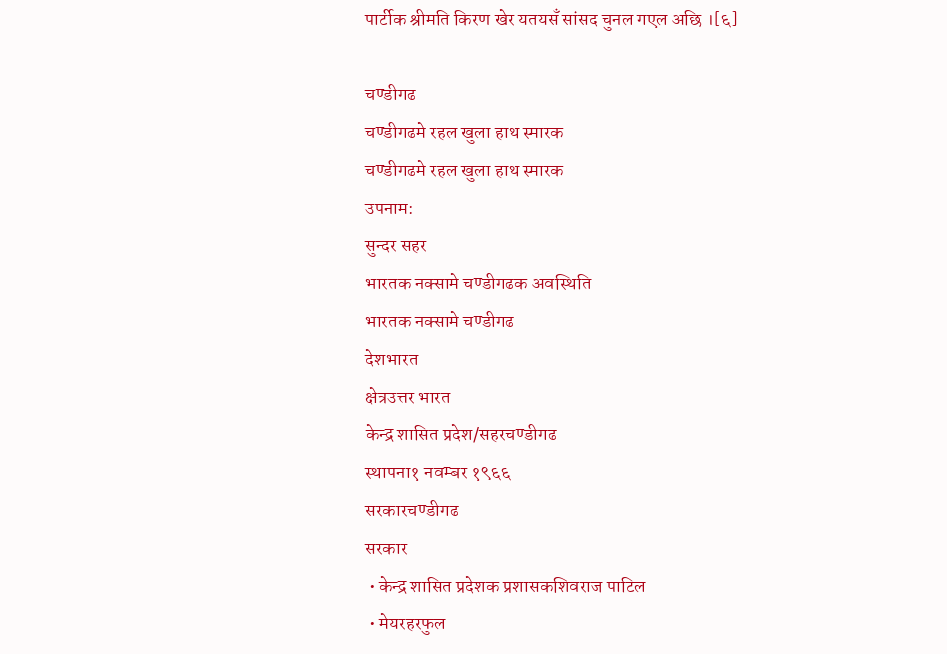पार्टीक श्रीमति किरण खेर यतयसँ सांसद चुनल गएल अछि ।[६]

चण्डीगढ
चण्डीगढमे रहल खुला हाथ स्मारक
चण्डीगढमे रहल खुला हाथ स्मारक
उपनाम:
सुन्दर सहर
भारतक नक्सामे चण्डीगढक अवस्थिति
भारतक नक्सामे चण्डीगढ
देशभारत
क्षेत्रउत्तर भारत
केन्द्र शासित प्रदेश/सहरचण्डीगढ
स्थापना१ नवम्बर १९६६
सरकारचण्डीगढ
सरकार
 • केन्द्र शासित प्रदेशक प्रशासकशिवराज पाटिल
 • मेयरहरफुल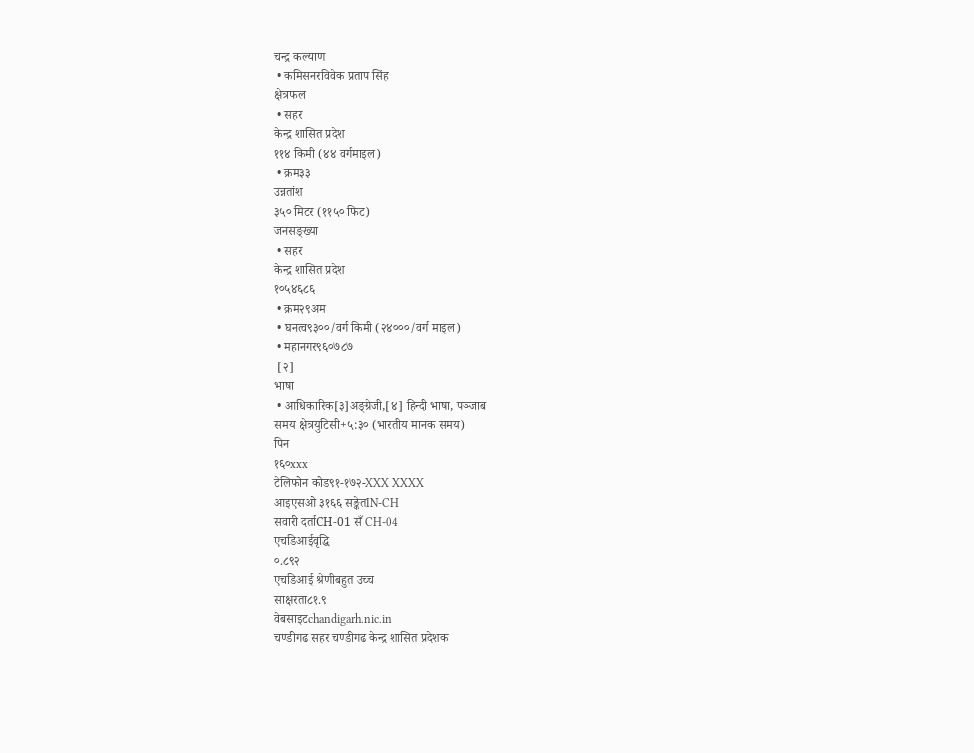चन्द्र कल्याण
 • कमिसनरविवेक प्रताप सिंह
क्षेत्रफल
 • सहर
केन्द्र शासित प्रदेश
११४ किमी (४४ वर्गमाइल)
 • क्रम३३
उन्नतांश
३५० मिटर (११५० फिट)
जनसङ्ख्या
 • सहर
केन्द्र शासित प्रदेश
१०५४६८६
 • क्रम२९अम
 • घनत्व९३००/वर्ग किमी (२४०००/वर्ग माइल)
 • महानगर९६०७८७
 [२]
भाषा
 • आधिकारिक[३]अङ्ग्रेजी,[४] हिन्दी भाषा, पञ्जाब
समय क्षेत्रयुटिसी+५:३० (भारतीय मानक समय)
पिन
१६०xxx
टेलिफोन कोड९१-१७२-XXX XXXX
आइएसओ ३१६६ सङ्केतIN-CH
सवारी दर्ताCH-01 सँ CH-04
एचडिआईवृद्धि
०.८९२
एचडिआई श्रेणीबहुत उच्च
साक्षरता८१.९
वेबसाइटchandigarh.nic.in
चण्डीगढ सहर चण्डीगढ केन्द्र शासित प्रदेशक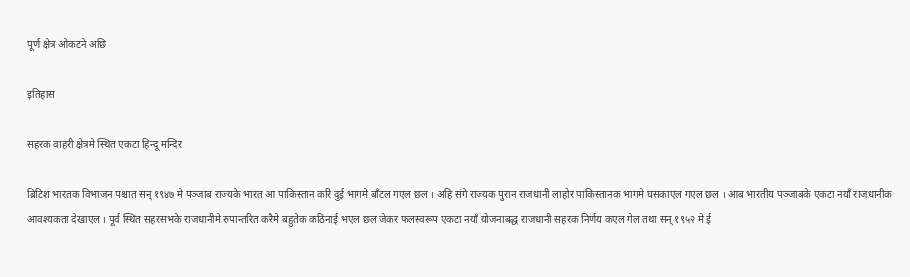पूर्ण क्षेत्र ओकटने अछि

इतिहास

सहरक वाहरी क्षेत्रमे स्थित एकटा हिन्दू मन्दिर

ब्रिटिश भारतक विभाजन पश्चात सन् १९४७ मे पञ्जाब राज्यके भारत आ पाकिस्तान करि दुई भागमे बाँटल गएल छल । अहि संगे राज्यक पुरान राजधानी लाहोर पाकिस्तानक भागमे घसकाएल गएल छल । आब भारतीय पञ्जाबके एकटा नयाँ राजधानीक आवश्यकता देखाएल । पूर्व स्थित सहरसभके राजधानीमे रुपान्तरित करैमे बहुतेक कठिनाई भएल छल जेकर फलस्वरूप एकटा नयाँ योजनाबद्ध राजधानी सहरक निर्णय कएल गेल तथा सन् १९५२ मे ई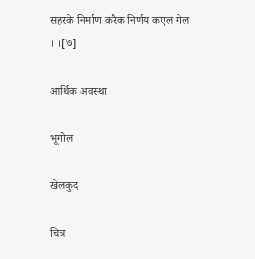सहरके निर्माण करैक निर्णय कएल गेल । ।[७]

आर्थिक अवस्था

भूगोल

खेलकुद

चित्र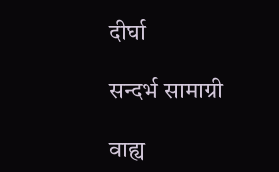दीर्घा

सन्दर्भ सामाग्री

वाह्य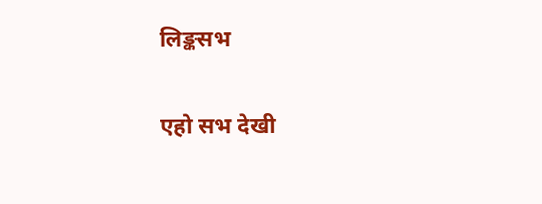लिङ्कसभ

एहो सभ देखी